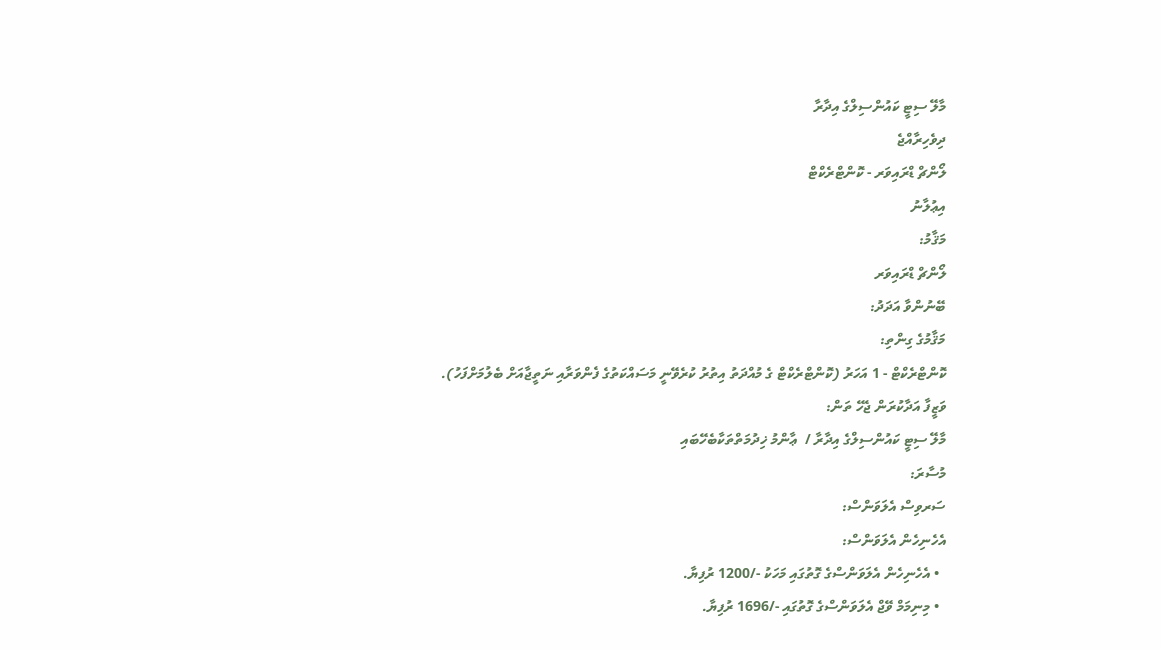މާލޭ ސިޓީ ކައުންސިލްގެ އިދާރާ
ދިވެހިރާއްޖެ
ލޯންޗް ޑްރައިވަރ - ކޮންޓްރެކްޓް
އިޢުލާނު
މަޤާމު:
ލޯންޗް ޑްރައިވަރ
ބޭނުންވާ އަދަދު:
މަޤާމުގެ ގިންތި:
ކޮންޓްރެކްޓް - 1 އަހަރު (ކޮންޓްރެކްޓް ގެ މުއްދަތު އިތުރު ކުރެވޭނީ މަސައްކަތުގެ ފެންވަރާއި ނަތީޖާއަށް ބެލުމަށްފަހު).
ވަޒީފާ އަދާކުރަން ޖެހޭ ތަން:
މާލޭ ސިޓީ ކައުންސިލްގެ އިދާރާ /  ޢާންމު ޚިދުމަތްތަކާބެހޭބައި
މުސާރަ:
ސަރވިސް އެލަވަންސް:
އެހެނިހެން އެލަވަންސް:
  • އެހެނިހެން އެލަވަންސްގެ ގޮތުގައި މަހަކު -/1200 ރުފިޔާ.
  • މިނިމަމް ވޭޖް އެލަވަންސްގެ ގޮތުގައި -/1696 ރުފިޔާ.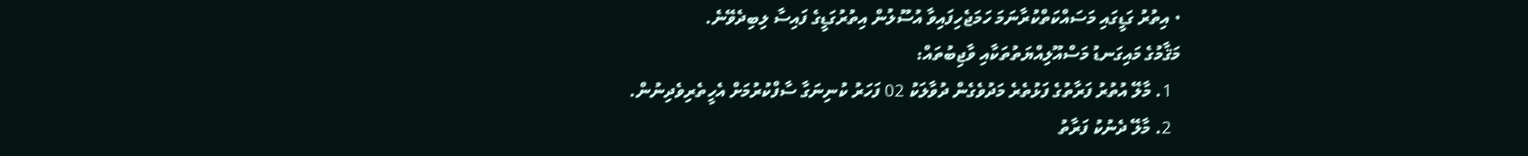• އިތުރު ގަޑީގައި މަސައްކަތްކުރާނަމަ ހަމަޖެހިފައިވާ އުސޫލުން އިތުރުގަޑީގެ ފައިސާ ލިބިދެވޭނެ.
މަޤާމުގެ މައިގަނޑު މަސްއޫލިއްޔަތުތަކާއި ވާޖިބުތައް:
  1. މާލޭ އުތުރު ފަރާތުގެ ފަޅުތެރެ މަދުވެގެން ދުވާލަކު 02 ފަހަރު ކުނިނަގާ ސާފްކުރުމަށް އެހީތެރިވެދިނުން.
  2. މާލޭ ދެނުކު ފަރާތު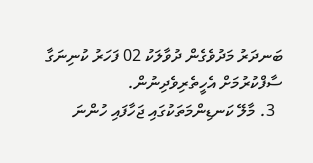ބަނދަރު މަދުވެގެން ދުވާލަކު 02 ފަހަރު ކުނިނަގާ ސާފްކުރުމަށް އެހީތެރިވެދިނުން.
  3. މާލޭ ކަނޑިންމަތަކުގައި ޖަހާފައި ހުންނަ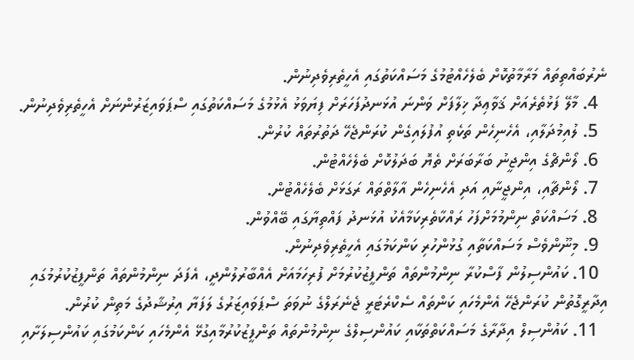ނެރުބައްތިތައް މަރާމާތުކޮށް ބެލެހެއްޓުމުގެ މަސައްކަތުގައި އެހީތެރިވެދިނުން.
  4. މާލޭ ފަޅުތެރެއަށް ޤަވާޢިދާ ޚިލާފަށް ވަންނަ އުޅަނދުފަހަރަށް ފިޔަވަޅު އެޅުމުގެ މަސައްކަތުގައި ސްޕަވައިޒަރުންނަށް އެހީތެރިވެދިނުން.
  5. ލުއިމުދަލާއި، އެހެނިހެން ތަކެތި އުފުލައިގެން ކުރަންޖެހޭ ދަތުރުތައް ކުރުން.
  6. ލޯންޗްގެ އިންޖީނު ބަރާބަރަށް ތެޔޮ ބަދަލުކޮށް ބެލެހެއްޓުން.
  7. ލޯންޗާއި، އިންޖީނާއި އަދި އެހެނިހެން އާލާތްތައް ރަގަޅަށް ބެލެހެއްޓުން.
  8. މަސައްކަތް ނިންމުމަށްފަހު ރައްކާތެރިކަމާއެކު އުޅަނދު ފައްތިޔާގައި ބޭއްވުން.
  9. މިނޫންވެސް މަސައްކަތާއި ގުޅުންހުރި ކަންކަމުގައި އެހީތެރިވެދިނުން.
  10. ކައުންސިލުން ފާސްކުރާ ނިންމުންތައް ތަންފީޒުކުރުމަށް ފުރިހަމައަށް އެއްބާރުލުންދީ، އެފަދަ ނިންމުންތައް ތަންފީޒުކުރުމުގައި އިދާރީގޮތުން ކުރަންޖެހޭ އެންމެހައި ކަންތައް ސެކްރެޓަރީ ޖެނެރަލްގެ ނުވަތަ ސްޕަވައިޒަރުގެ ލަފަޔާ އިރުޝާދުގެ މަތިން ކުރުން.
  11. ކައުންސިލް އިދާރާގެ މަސައްކަތްތަކާއި ކައުންސިލްގެ ނިންމުންތައް ތަންފީޒުކުރުމާއިގުޅޭ އެންމެހައި ކަންކަމުގައި ކައުންސިލަށާއި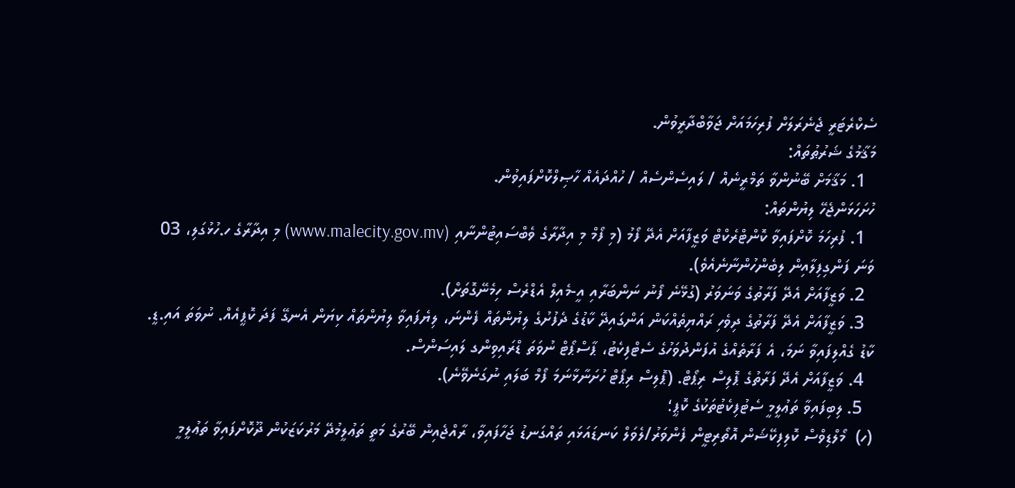ސެކްރެޓަރީ ޖެނެރަލަށް ފުރިހަމައަށް ޖަވާބްދާރީވުން.
މަޤާމުގެ ޝަރުޠުތައް:
  1. މަޤާމަށް ބޭނުންވާ ތަމްރީނެއް / ލައިސެންސެއް / ހުއްދައެއް ހާޞިލްކޮށްފައިވުން.
ހުށަހަޅަންޖެހޭ ލިޔުންތައް:
  1. ފުރިހަމަ ކޮށްފައިވާ ކޮންޓްރެކްޓް ވަޒީފާއަށް އެދޭ ފޯމު (މި ފޯމް މި އިދާރާގެ ވެބްސައިޓުންނާއި (www.malecity.gov.mv) މި އިދާރާގެ ހ.ހުޅުގަލި، 03 ވަނަ ފަންގިފިލާއިން ލިބެންހުންނާނެއެވެ).
  2. ވަޒީފާއަށް އެދޭ ފަރާތުގެ ވަނަވަރު (ގުޅޭނެ ފޯނު ނަންބަރާއި އީ-މެއިލް އެޑްރެސް ހިމެނޭގޮތަށް).
  3. ވަޒީފާއަށް އެދޭ ފަރާތުގެ ދިވެހި ރައްޔިތެއްކަން އަންގައިދޭ ކާޑުގެ ދެފުށުގެ ލިޔުންތައް ފެންނަ، ލިޔެފައިވާ ލިޔުންތައް ކިޔަން އެނގޭ ފަދަ ކޮޕީއެއް. ނުވަތަ އައި.ޑީ. ކާޑު ގެއްލިފައިވާ ނަމަ، އެ ފަރާތެއްގެ އުފަންދުވަހުގެ ސެޓްފިކެޓު، ޕާސްޕޯޓް ނުވަތަ ޑްރައިވިންގ ލައިސަންސް.
  4. ވަޒީފާއަށް އެދޭ ފަރާތުގެ ޕޮލިސް ރިޕޯޓް. (ޕޮލިސް ރިޕޯޓް ހުށަނާޅާނަމަ ފޯމް ބަލައި ނުގަނެވޭނެ).
  5. ލިބިފައިވާ ތަޢުލީމީ ސެޓުފިކެޓުތަކުގެ ކޮޕީ؛
(ހ)  މޯލްޑިވްސް ކޮލިފިކޭޝަން އޮތޯރިޓީން ފެންވަރު/ލެވަލް ކަނޑައަޅައި ތައްގަނޑު ޖަހާފައިވާ، ރާއްޖެއިން ބޭރުގެ މަތީ ތަޢުލީމުދޭ މަރުކަޒަކުން ދޫކޮށްފައިވާ ތަޢުލީމީ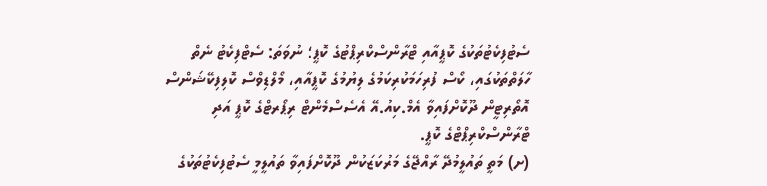ސެޓުފިކެޓުތަކުގެ ކޮޕީއާއި ޓްރާންސްކްރިޕްޓުގެ ކޮޕީ؛ ނުވަތަ: ސެޓްފިކެޓު ނެތް ހާލަތްތަކުގައި، ކޯސް ފުރިހަމަކުރިކަމުގެ ލިޔުމުގެ ކޮޕީއާއި، މޯލްޑިވްސް ކޮލިފިކޭޝަންސް އޮތޯރިޓީން ދޫކޮށްފައިވާ އެމް.ކިއު.އޭ އެސެސްމެންޓް ރިޕޯރޓްގެ ކޮޕީ އަދި ޓްރާންސްކްރިޕްޓްގެ ކޮޕީ.
(ށ) މަތީ ތައުލީމުދޭ ރާއްޖޭގެ މަރުކަޒަކުން ދޫކޮށްފައިވާ ތައުލީމީ ސެޓުފިކެޓުތަކުގެ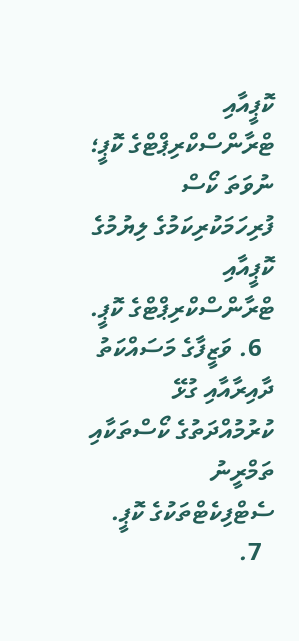ކޮޕީއާއި ޓްރާންސްކްރިޕްޓްގެ ކޮޕީ؛ ނުވަތަ ކޯސް ފުރިހަމަކުރިކަމުގެ ލިޔުމުގެ ކޮޕީއާއި ޓްރާންސްކްރިޕްޓްގެ ކޮޕީ.
  6. ވަޒީފާގެ މަސައްކަތު ދާއިރާއާއި ގުޅޭ ކުރުމުއްދަތުގެ ކޯސްތަކާއި ތަމްރީނު ސެޓްފިކެޓްތަކުގެ ކޮޕީ.
  7.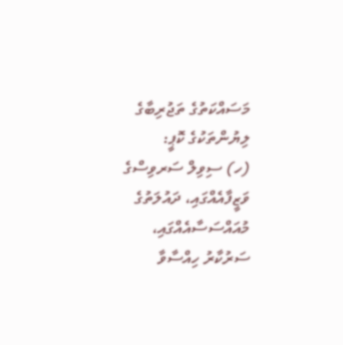މަސައްކަތުގެ ތަޖުރިބާގެ ލިޔުންތަކުގެ ކޮޕީ:
(ހ) ސިވިލް ސަރވިސްގެ ވަޒީފާއެއްގައި، ދައުލަތުގެ މުއައްސަސާއެއްގައި، ސަރުކާރު ހިއްސާވާ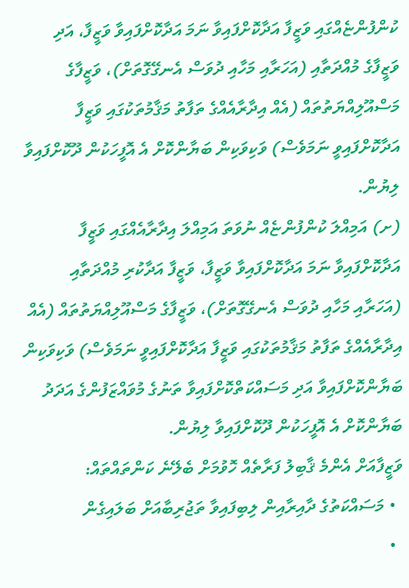ކުންފުންޏެއްގައި ވަޒީފާ އަދާކޮށްފައިވާ ނަމަ އަދާކޮށްފައިވާ ވަޒީފާ، އަދި ވަޒީފާގެ މުއްދަތާއި (އަހަރާއި މަހާއި ދުވަސް އެނގޭގޮތަށް)، ވަޒީފާގެ މަސްއޫލިއްޔަތުތައް (އެއް އިދާރާއެއްގެ ތަފާތު މަޤާމުތަކުގައި ވަޒީފާ އަދާކޮށްފައިވީ ނަމަވެސް) ވަކިވަކިން ބަޔާންކޮށް އެ އޮފީހަކުން ދޫކޮށްފައިވާ ލިޔުން.
(ށ) އަމިއްލަ ކުންފުންޏެއް ނުވަތަ އަމިއްލަ އިދާރާއެއްގައި ވަޒީފާ އަދާކޮށްފައިވާ ނަމަ އަދާކޮށްފައިވާ ވަޒީފާ، ވަޒީފާ އަދާކުރި މުއްދަތާއި (އަހަރާއި މަހާއި ދުވަސް އެނގޭގޮތަށް)، ވަޒީފާގެ މަސްއޫލިއްޔަތުތައް (އެއް އިދާރާއެއްގެ ތަފާތު މަޤާމުތަކުގައި ވަޒީފާ އަދާކޮށްފައިވީ ނަމަވެސް) ވަކިވަކިން ބަޔާންކޮށްފައިވާ އަދި މަސައްކަތްކޮށްފައިވާ ތަނުގެ މުވައްޒަފުންގެ އަދަދު ބަޔާންކޮށް އެ އޮފީހަކުން ދޫކޮށްފައިވާ ލިޔުން.
ވަޒީފާއަށް އެންމެ ޤާބިލު ފަރާތެއް ހޮވުމަށް ބެލޭނެ ކަންތައްތައް:
  • މަސައްކަތުގެ ދާއިރާއިން ލިބިފައިވާ ތަޖުރިބާއަށް ބަލައިގެން
  •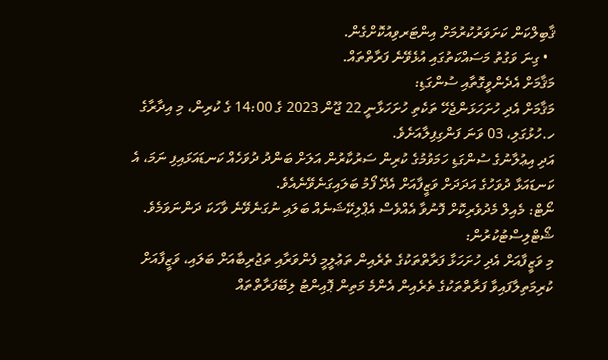ޤާބިލްކަން ކަށަވަރުކުރުމަށް އިންޓަރވިއުކޮށްގެން.
  • ގިނަ ވަގުތު މަސައްކަތުގައި އުޅެވޭނެ ފަރާތްތައް.
މަޤާމަށް އެދެންވީގޮތާއި ސުންގަޑި:
މަޤާމަށް އެދި ހުށަހަޅަންޖެހޭ ތަކެތި ހުށަހަޅާނީ 22 ޖޫން 2023 ގެ 14:00 ގެ ކުރިން، މި އިދާރާގެ ހ.ހުޅުގަލި، 03 ވަނަ ފަންގިފިލާއަށެވެ.
އަދި އިޢުލާނުގެ ސުންގަޑި ހަމަވުމުގެ ކުރިން ސަރުކާރުން އަލަށް ބަންދު ދުވަހެއް ކަނޑައަޅައިފި ނަމަ، އެ ކަނޑައަޅާ ދުވަހުގެ އަދަދަށް ވަޒީފާއަށް އެދޭ ފޯމު ބަލައިގަނެވޭނެއެވެ.
ނޯޓް: މެއިލް މެދުވެރިކޮށް ފޮނުވާ އެއްވެސް އެޕްލިކޭޝަނެއް ބަލައި ނުގަނެވޭނެ ވާހަކަ ދަންނަވަމެވެ.
ޝޯޓްލިސްޓުކުރުން:
މި ވަޒީފާއަށް އެދި ހުށަހަޅާ ފަރާތްތަކުގެ ތެރެއިން ތަޢުލީމީ ފެންވަރާއި ތަޖުރިބާއަށް ބަލައި، ވަޒީފާއަށް ކުރިމަތިލާފައިވާ ފަރާތްތަކުގެ ތެރެއިން އެންމެ މަތިން ޕޮއިންޓު ލިބޭފަރާތްތައް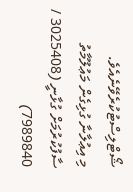ޝޯޓްލިސްޓުކުރެވޭނެއެވެ.
މި އިޢުލާނާ ގުޅިގެން މަޢުލޫމާތު ސާފުކުރުމަށް ގުޅާނީ (3025408 / 7989840)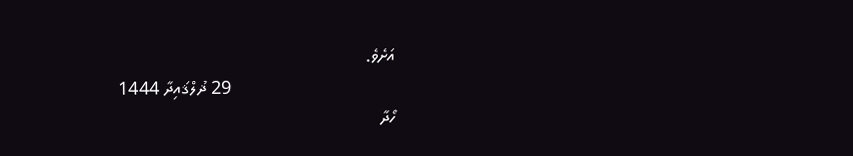އަށެވެ.
                                   29 ޛުލްޤައިދާ 1444
ހޯދާ